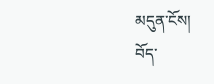མདུན་ངོས།
བོད་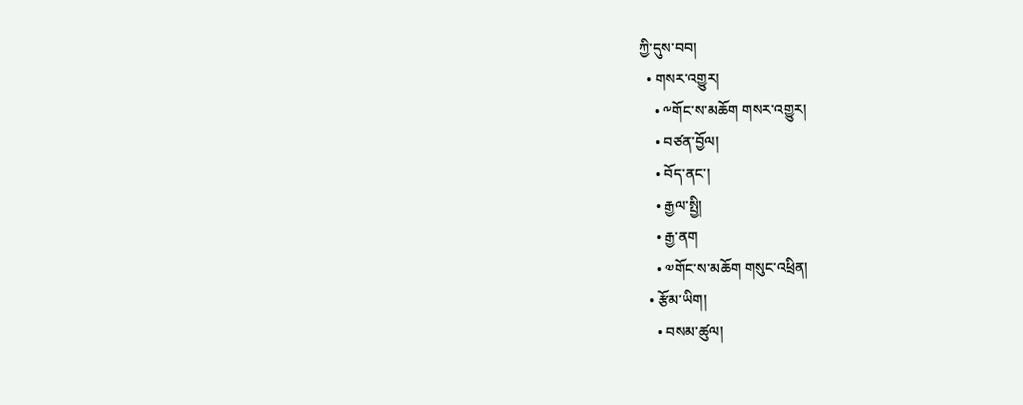ཀྱི་དུས་བབ།
  • གསར་འགྱུར།
    • ༸གོང་ས་མཆོག གསར་འགྱུར།
    • བཙན་བྱོལ།
    • བོད་ནང་།
    • རྒྱལ་སྤྱི།
    • རྒྱ་ནག
    • ༧གོང་ས་མཆོག གསུང་འཕྲིན།
  • རྩོམ་ཡིག།
    • བསམ་ཚུལ།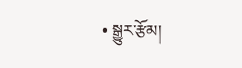• སྒྱུར་རྩོམ།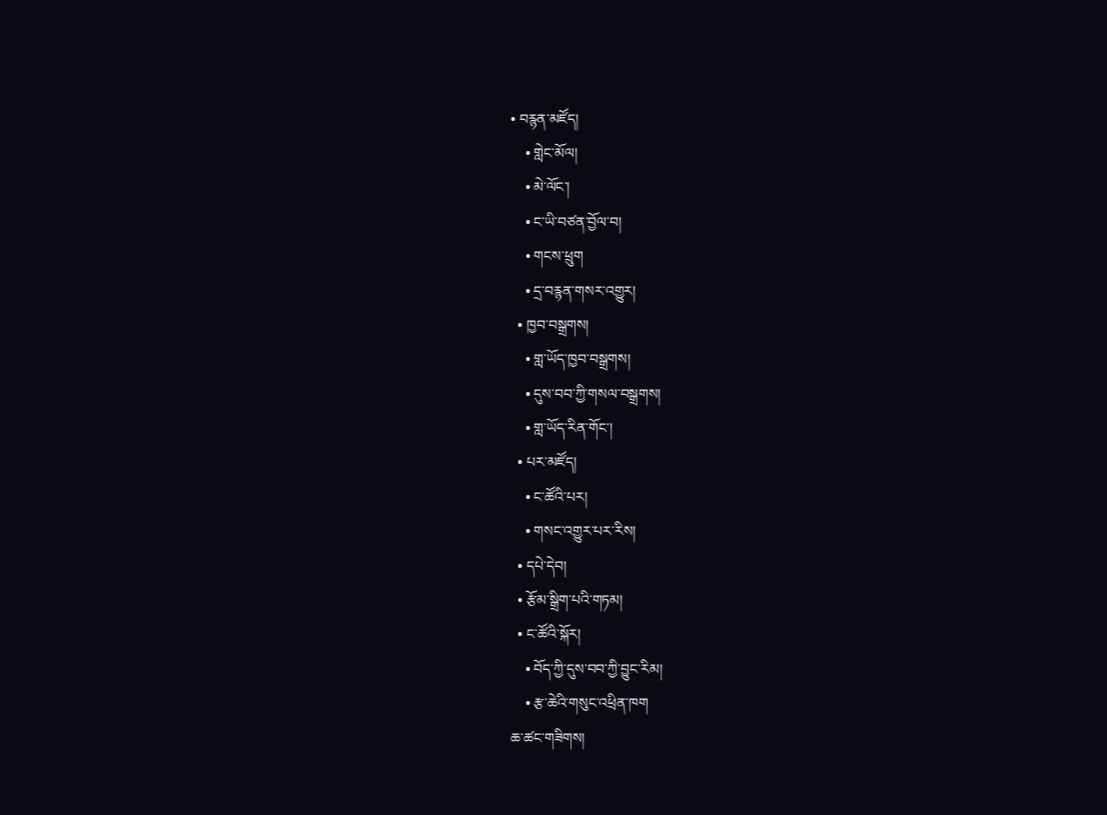• བརྙན་མཛོད།
    • གླེང་མོལ།
    • མེ་ལོང་།
    • ང་ཡི་བཙན་བྱོལ་བ།
    • གངས་ཕྲུག
    • དྲ་བརྙན་གསར་འགྱུར།
  • ཁྱབ་བསྒྲགས།
    • གླ་ཡོད་ཁྱབ་བསྒྲགས།
    • དུས་བབ་ཀྱི་གསལ་བསྒྲགས།
    • གླ་ཡོད་རིན་གོང་།
  • པར་མཛོད།
    • ང་ཚོའི་པར།
    • གསང་འགྱུར་པར་རིས།
  • དཔེ་དེབ།
  • རྩོམ་སྒྲིག་པའི་གཏམ།
  • ང་ཚོའི་སྐོར།
    • བོད་ཀྱི་དུས་བབ་ཀྱི་བྱུང་རིམ།
    • རྩ་ཆེའི་གསུང་འཕྲིན་ཁག
ཆ་ཚང་གཟིགས།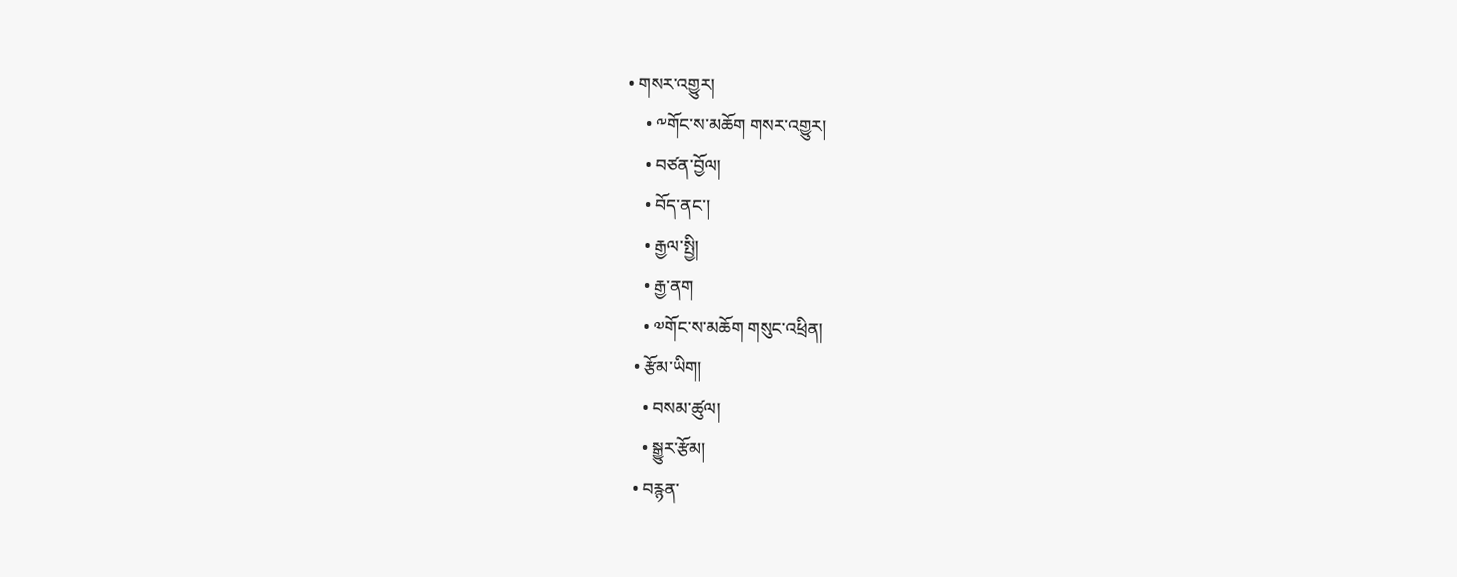• གསར་འགྱུར།
    • ༸གོང་ས་མཆོག གསར་འགྱུར།
    • བཙན་བྱོལ།
    • བོད་ནང་།
    • རྒྱལ་སྤྱི།
    • རྒྱ་ནག
    • ༧གོང་ས་མཆོག གསུང་འཕྲིན།
  • རྩོམ་ཡིག།
    • བསམ་ཚུལ།
    • སྒྱུར་རྩོམ།
  • བརྙན་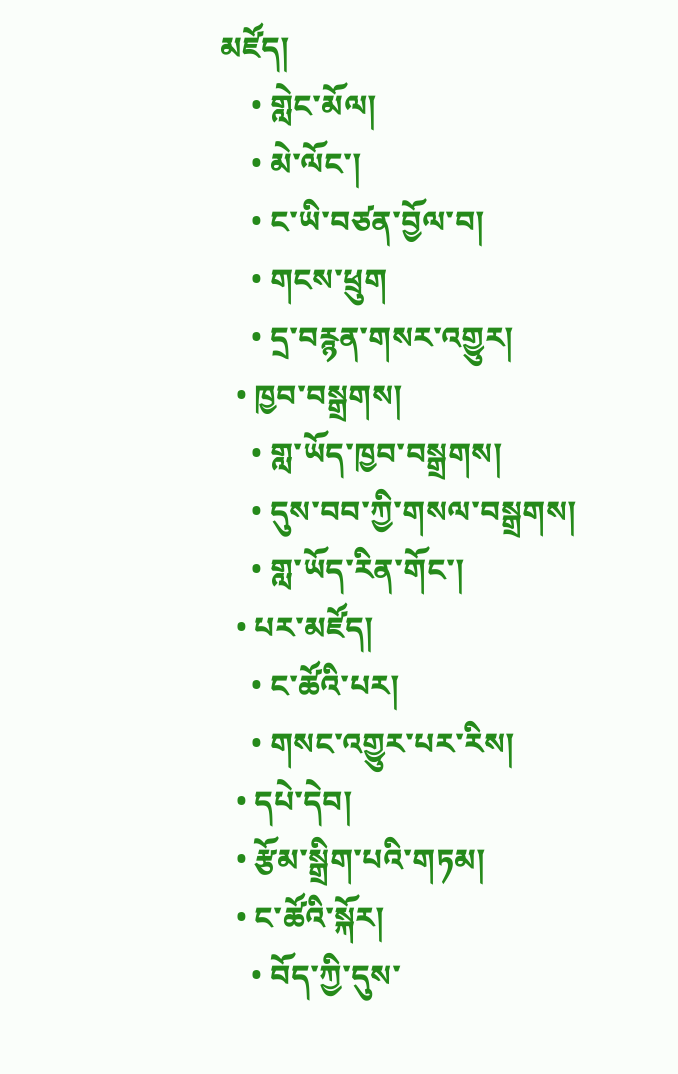མཛོད།
    • གླེང་མོལ།
    • མེ་ལོང་།
    • ང་ཡི་བཙན་བྱོལ་བ།
    • གངས་ཕྲུག
    • དྲ་བརྙན་གསར་འགྱུར།
  • ཁྱབ་བསྒྲགས།
    • གླ་ཡོད་ཁྱབ་བསྒྲགས།
    • དུས་བབ་ཀྱི་གསལ་བསྒྲགས།
    • གླ་ཡོད་རིན་གོང་།
  • པར་མཛོད།
    • ང་ཚོའི་པར།
    • གསང་འགྱུར་པར་རིས།
  • དཔེ་དེབ།
  • རྩོམ་སྒྲིག་པའི་གཏམ།
  • ང་ཚོའི་སྐོར།
    • བོད་ཀྱི་དུས་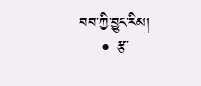བབ་ཀྱི་བྱུང་རིམ།
    • རྩ་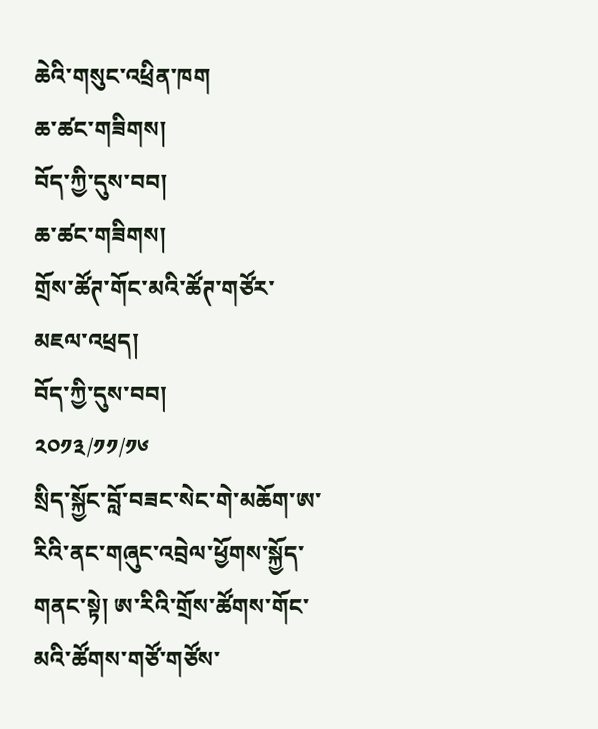ཆེའི་གསུང་འཕྲིན་ཁག
ཆ་ཚང་གཟིགས།
བོད་ཀྱི་དུས་བབ།
ཆ་ཚང་གཟིགས།
གྲོས་ཚོཊ་གོང་མའི་ཚོཊ་གཙོར་མཇལ་འཕྲད།
བོད་ཀྱི་དུས་བབ།
༢༠༡༣/༡༡/༡༦
སྲིད་སྐྱོང་བློ་བཟང་སེང་གེ་མཆོག་ཨ་རིའི་ནང་གཞུང་འབྲེལ་ཕྱོགས་སྐྱོད་གནང་སྟེ། ཨ་རིའི་གྲོས་ཚོགས་གོང་མའི་ཚོགས་གཙོ་གཙོས་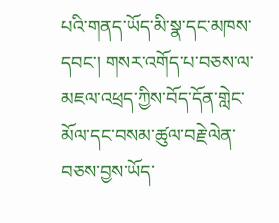པའི་གནད་ཡོད་མི་སྣ་དང་མཁས་དབང་། གསར་འགོད་པ་བཅས་ལ་མཇལ་འཕྲད་ཀྱིས་བོད་དོན་གླེང་མོལ་དང་བསམ་ཚུལ་བརྗེ་ལེན་བཅས་བྱས་ཡོད་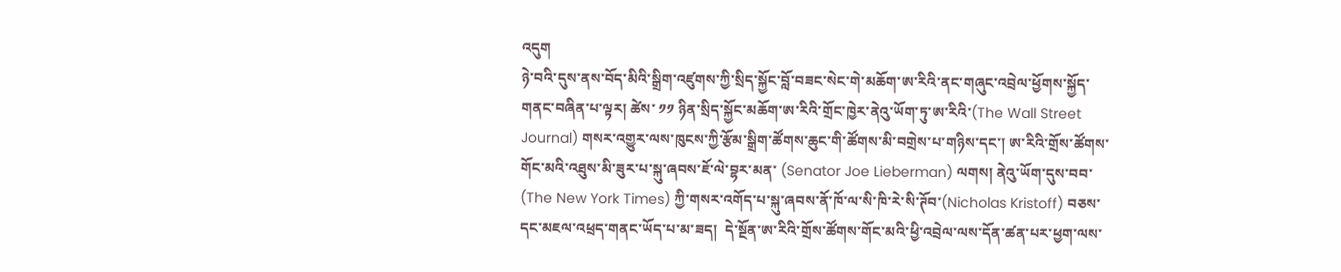འདུག
ཉེ་བའི་དུས་ནས་བོད་མིའི་སྒྲིག་འཛུགས་ཀྱི་སྲིད་སྐྱོང་བློ་བཟང་སེང་གེ་མཆོག་ཨ་རིའི་ནང་གཞུང་འབྲེལ་ཕྱོགས་སྐྱོད་གནང་བཞིན་པ་ལྟར། ཚེས་ ༡༡ ཉིན་སྲིད་སྐྱོང་མཆོག་ཨ་རིའི་གྲོང་ཁྱེར་ནེའུ་ཡོག་ཏུ་ཨ་རིའི་(The Wall Street Journal) གསར་འགྱུར་ལས་ཁུངས་ཀྱི་རྩོམ་སྒྲིག་ཚོགས་ཆུང་གི་ཚོགས་མི་བགྲེས་པ་གཉིས་དང་། ཨ་རིའི་གྲོས་ཚོགས་གོང་མའི་འཐུས་མི་ཟུར་པ་སྐུ་ཞབས་ཇོ་ལེ་བྷར་མན་ (Senator Joe Lieberman) ལགས། ནེའུ་ཡོག་དུས་བབ་ (The New York Times) ཀྱི་གསར་འགོད་པ་སྐུ་ཞབས་ནོ་ཁོ་ལ་སི་ཁི་རེ་སི་ཊོབ་(Nicholas Kristoff) བཅས་དང་མཇལ་འཕྲད་གནང་ཡོད་པ་མ་ཟད།  དེ་སྔོན་ཨ་རིའི་གྲོས་ཚོགས་གོང་མའི་ཕྱི་འབྲེལ་ལས་དོན་ཚན་པར་ཕྱག་ལས་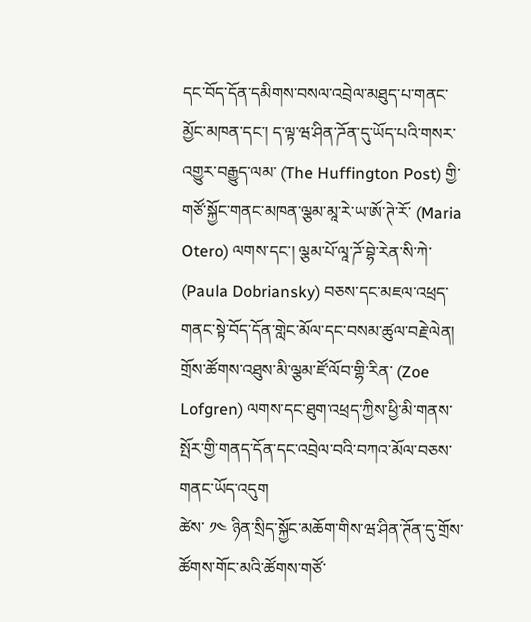དང་བོད་དོན་དམིགས་བསལ་འབྲེལ་མཐུད་པ་གནང་མྱོང་མཁན་དང་། ད་ལྟ་ཝ་ཤིན་ཌོན་དུ་ཡོད་པའི་གསར་འགྱུར་བརྒྱུད་ལམ་ (The Huffington Post) གྱི་གཙོ་སྐྱོང་གནང་མཁན་ལྕམ་མཱ་རེ་ཡ་ཨོ་ཊེ་རོ་ (Maria Otero) ལགས་དང་། ལྕམ་པོ་ལཱ་ཌོ་བྷེ་རེན་སི་ཀེ་ (Paula Dobriansky) བཅས་དང་མཇལ་འཕྲད་གནང་སྟེ་བོད་དོན་གླེང་མོལ་དང་བསམ་ཚུལ་བརྗེ་ལེན། གྲོས་ཚོགས་འཐུས་མི་ལྕམ་ཛོ་ལོབ་གྷི་རིན་ (Zoe Lofgren) ལགས་དང་ཐུག་འཕྲད་ཀྱིས་ཕྱི་མི་གནས་སྤོར་གྱི་གནད་དོན་དང་འབྲེལ་བའི་བཀའ་མོལ་བཅས་གནང་ཡོད་འདུག
ཚེས་ ༡༤ ཉིན་སྲིད་སྐྱོང་མཆོག་གིས་ཝ་ཤིན་ཊོན་དུ་གྲོས་ཚོགས་གོང་མའི་ཚོགས་གཙོ་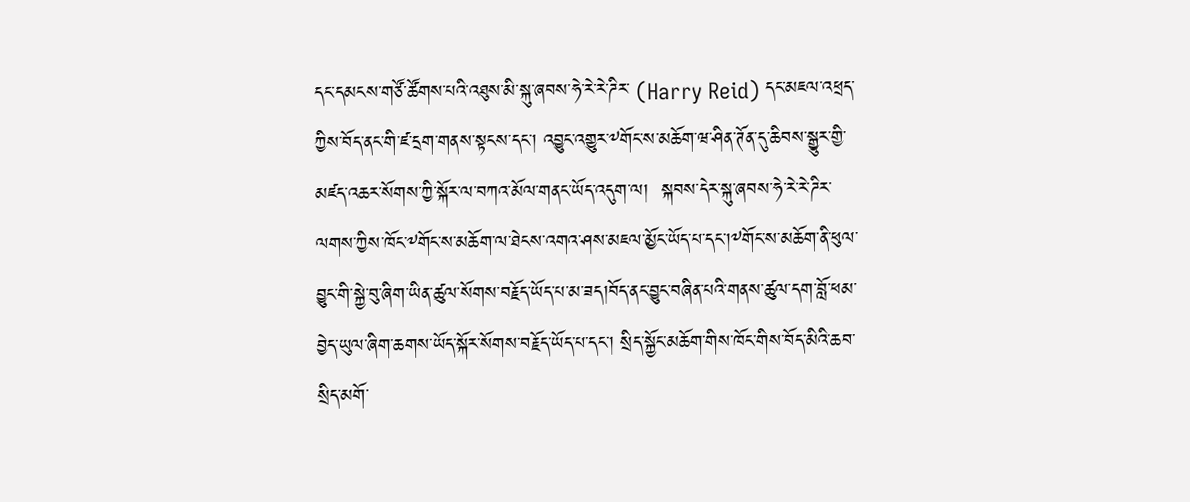དང་དམངས་གཙོ་ཚོགས་པའི་འཐུས་མི་སྐུ་ཞབས་ཧེ་རེ་རེ་ཌིར་ (Harry Reid) དང་མཇལ་འཕྲད་ཀྱིས་བོད་ནང་གི་ཛ་དྲག་གནས་སྟངས་དང་། འབྱུང་འགྱུར་༸གོང་ས་མཆོག་ཝ་ཤིན་ཊོན་དུ་ཆིབས་སྒྱུར་གྱི་མཛད་འཆར་སོགས་ཀྱི་སྐོར་ལ་བཀའ་མོལ་གནང་ཡོད་འདུག་ལ།  སྐབས་དེར་སྐུ་ཞབས་ཧེ་རེ་རེ་ཌིར་ལགས་ཀྱིས་ཁོང་༸གོང་ས་མཆོག་ལ་ཐེངས་འགའ་ཤས་མཇལ་མྱོང་ཡོད་པ་དང་།༸གོང་ས་མཆོག་ནི་ཕུལ་བྱུང་གི་སྐྱེ་བུ་ཞིག་ཡིན་ཚུལ་སོགས་བརྗོད་ཡོད་པ་མ་ཟད།བོད་ནང་བྱུང་བཞིན་པའི་གནས་ཚུལ་དག་བློ་ཕམ་བྱེད་ཡུལ་ཞིག་ཆགས་ཡོད་སྐོར་སོགས་བརྗོད་ཡོད་པ་དང་། སྲིད་སྐྱོང་མཆོག་གིས་ཁོང་གིས་བོད་མིའི་ཆབ་སྲིད་མགོ་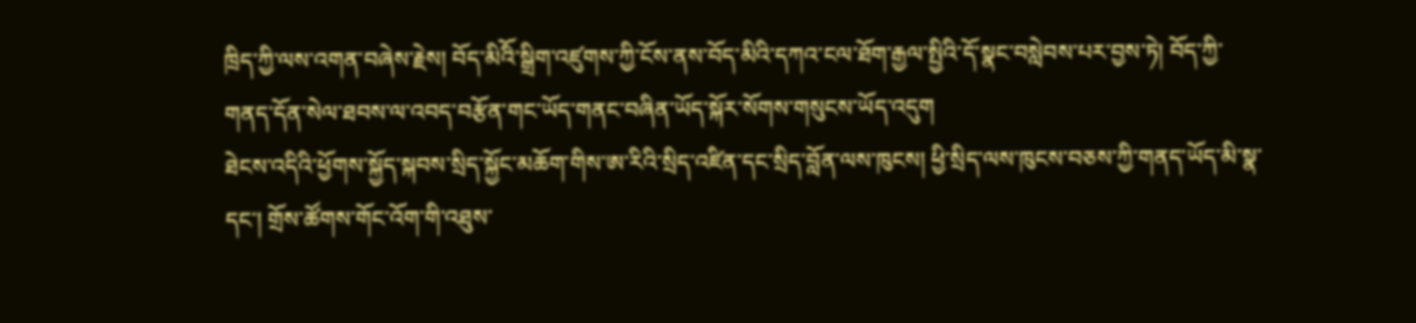ཁྲིད་ཀྱི་ལས་འགན་བཞེས་རྗེས། བོད་མིའིོ་སྒྲིག་འཛུགས་ཀྱི་ངོས་ནས་བོད་མིའི་དཀའ་ངལ་ཐོག་རྒྱལ་སྤྱིའི་དོ་སྣང་བསླེབས་པར་བྱས་ཏེ། བོད་ཀྱི་གནད་དོན་སེལ་ཐབས་ལ་འབད་བརྩོན་གང་ཡོད་གནང་བཞིན་ཡོད་སྐོར་སོགས་གསུངས་ཡོད་འདུག
ཐེངས་འདིའི་ཕྱོགས་སྐྱོད་སྐབས་སྲིད་སྐྱོང་མཆོག་གིས་ཨ་རིའི་སྲིད་འཛིན་དང་སྲིད་བློན་ལས་ཁུངས། ཕྱི་སྲིད་ལས་ཁུངས་བཅས་ཀྱི་གནད་ཡོད་མི་སྣ་དང་། གྲོས་ཚོགས་གོང་འོག་གི་འཐུས་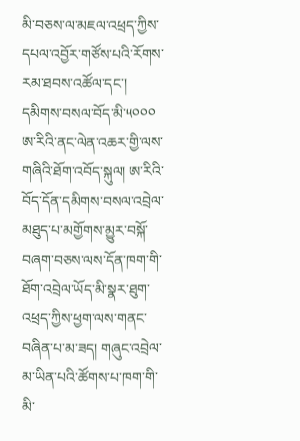མི་བཅས་ལ་མཇལ་འཕྲད་ཀྱིས་དཔལ་འབྱོར་གཙོས་པའི་རོགས་རམ་ཐབས་འཚོལ་དང་། དམིགས་བསལ་བོད་མི་༥༠༠༠ ཨ་རིའི་ནང་ལེན་འཆར་གྱི་ལས་གཞིའི་ཐོག་འབོད་སྐུལ། ཨ་རིའི་བོད་དོན་དམིགས་བསལ་འབྲེལ་མཐུད་པ་མགྱོགས་མྱུར་བསྐོ་བཞག་བཅས་ལས་དོན་ཁག་གི་ཐོག་འབྲེལ་ཡོད་མི་སྣར་ཐུག་འཕྲད་ཀྱིས་ཕྱག་ལས་གནང་བཞིན་པ་མ་ཟད། གཞུང་འབྲེལ་མ་ཡིན་པའི་ཚོགས་པ་ཁག་གི་མི་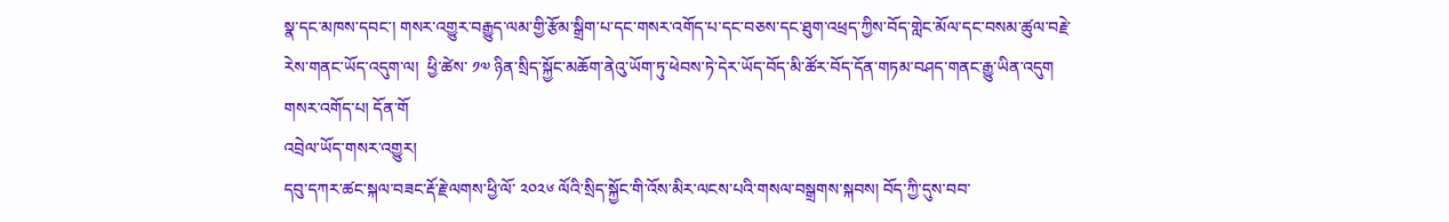སྣ་དང་མཁས་དབང་། གསར་འགྱུར་བརྒྱུད་ལམ་གྱི་རྩོམ་སྒྲིག་པ་དང་གསར་འགོད་པ་དང་བཅས་དང་ཐུག་འཕྲད་ཀྱིས་བོད་གླེང་མོལ་དང་བསམ་ཚུལ་བརྗེ་རེས་གནང་ཡོད་འདུག་ལ།  ཕྱི་ཚེས་ ༡༧ ཉིན་སྲིད་སྐྱོང་མཆོག་ནེའུ་ཡོག་ཏུ་ཕེབས་ཏེ་དེར་ཡོད་བོད་མི་ཚོར་བོད་དོན་གཏམ་བཤད་གནང་རྒྱུ་ཡིན་འདུག
གསར་འགོད་པ། དོན་གོ
འབྲེལ་ཡོད་གསར་འགྱུར།
དབུ་དཀར་ཚང་སྐལ་བཟང་རྡོ་རྗེ་ལགས་ཕྱི་ལོ་ ༢༠༢༦ ལོའི་སྲིད་སྐྱོང་གི་འོས་མིར་ལངས་པའི་གསལ་བསྒྲགས་སྐབས། བོད་ཀྱི་དུས་བབ་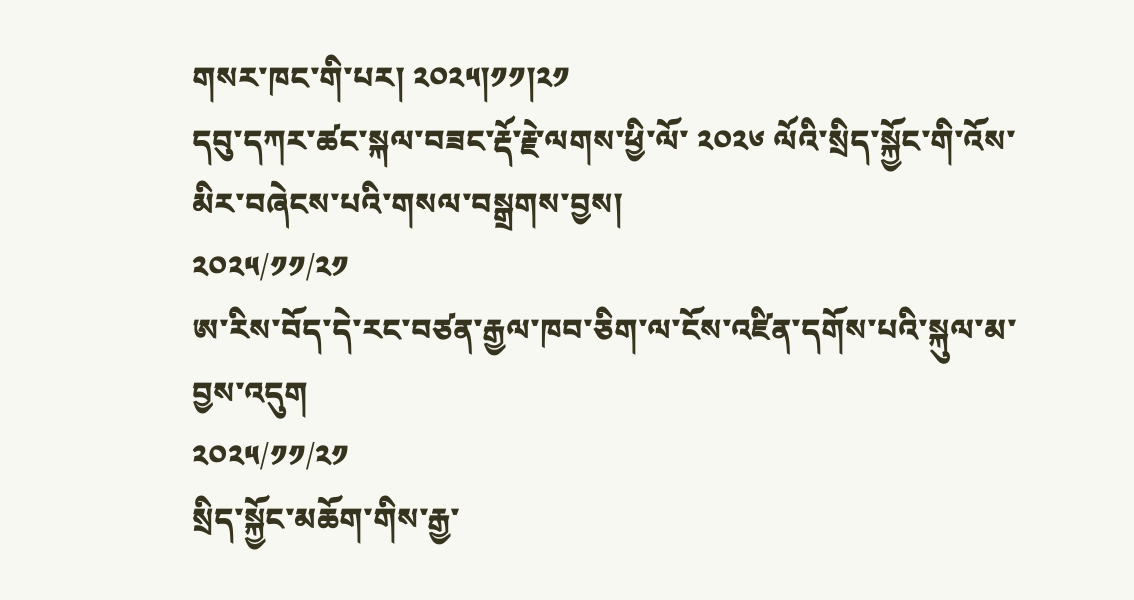གསར་ཁང་གི་པར། ༢༠༢༥།༡༡།༢༡
དབུ་དཀར་ཚང་སྐལ་བཟང་རྡོ་རྗེ་ལགས་ཕྱི་ལོ་ ༢༠༢༦ ལོའི་སྲིད་སྐྱོང་གི་འོས་མིར་བཞེངས་པའི་གསལ་བསྒྲགས་བྱས།
༢༠༢༥/༡༡/༢༡
ཨ་རིས་བོད་དེ་རང་བཙན་རྒྱལ་ཁབ་ཅིག་ལ་ངོས་འཛིན་དགོས་པའི་སྐུལ་མ་བྱས་འདུག
༢༠༢༥/༡༡/༢༡
སྲིད་སྐྱོང་མཆོག་གིས་རྒྱ་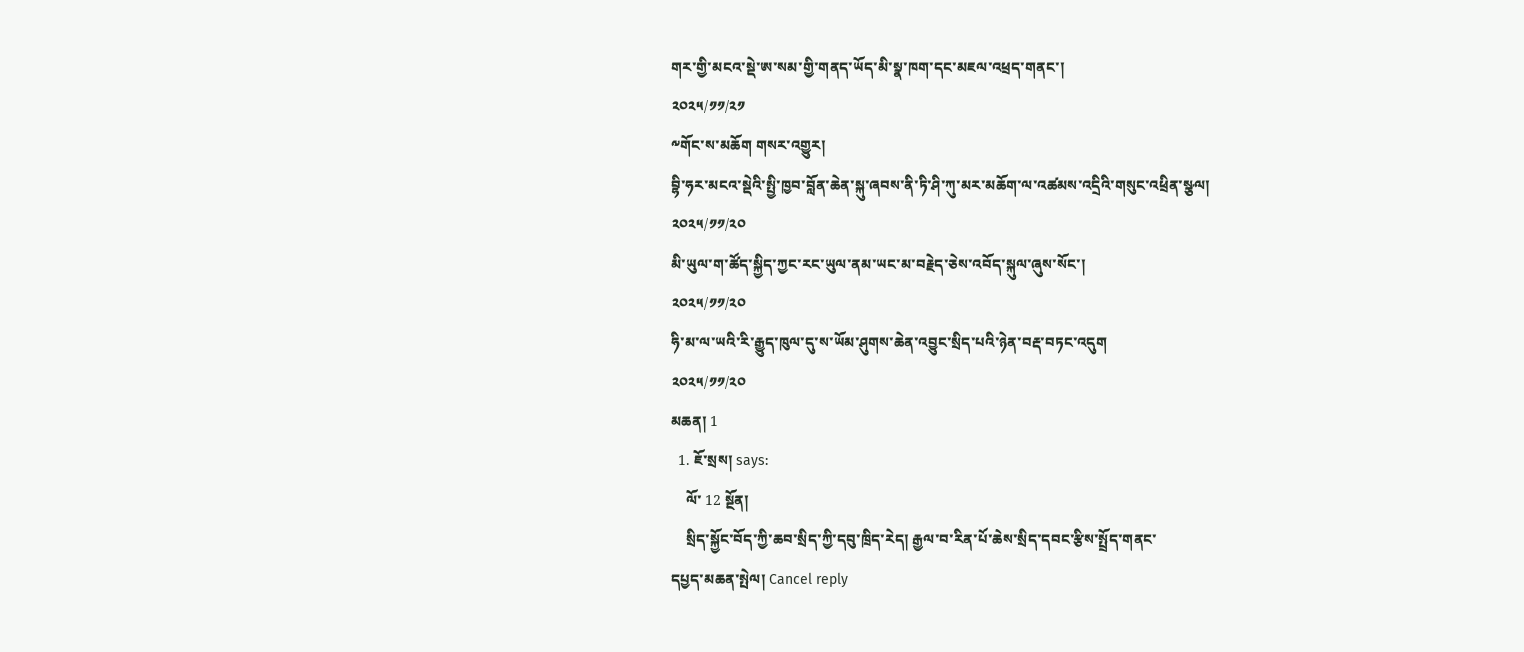གར་གྱི་མངའ་སྡེ་ཨ་སམ་གྱི་གནད་ཡོད་མི་སྣ་ཁག་དང་མཇལ་འཕྲད་གནང་།
༢༠༢༥/༡༡/༢༡
༸གོང་ས་མཆོག གསར་འགྱུར།
བྷི་ཧར་མངའ་སྡེའི་སྤྱི་ཁྱབ་བློན་ཆེན་སྐུ་ཞབས་ནི་ཏི་ཤི་ཀུ་མར་མཆོག་ལ་འཚམས་འདྲིའི་གསུང་འཕྲིན་སྩལ།
༢༠༢༥/༡༡/༢༠
མི་ཡུལ་ག་ཚོད་སྐྱིད་ཀྱང་རང་ཡུལ་ནམ་ཡང་མ་བརྗེད་ཅེས་འབོད་སྐུལ་ཞུས་སོང་།
༢༠༢༥/༡༡/༢༠
ཧི་མ་ལ་ཡའི་རི་རྒྱུད་ཁུལ་དུ་ས་ཡོམ་ཤུགས་ཆེན་འབྱུང་སྲིད་པའི་ཉེན་བརྡ་བཏང་འདུག
༢༠༢༥/༡༡/༢༠
མཆན། 1
  1. ཇོ་སྲས། says:
    ལོ་ 12 སྔོན།
    སྲིད་སྐྱོང་བོད་ཀྱི་ཆབ་སྲིད་ཀྱི་དབུ་ཁྲིད་རེད། རྒྱལ་བ་རིན་པོ་ཆེས་སྲིད་དབང་རྩིས་སྤྲོད་གནང་
དཔྱད་མཆན་སྤེལ། Cancel reply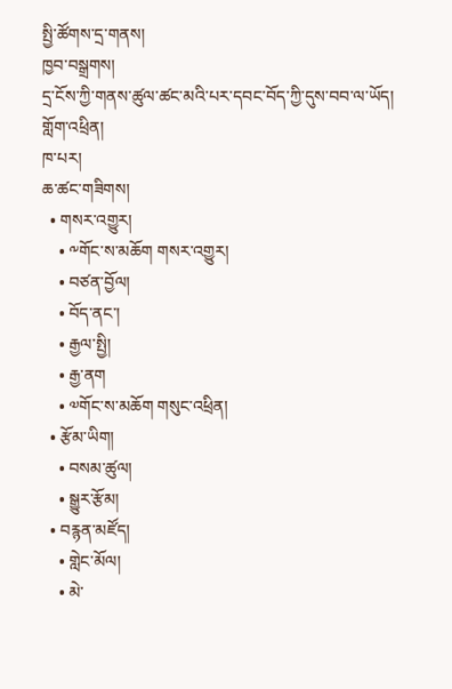སྤྱི་ཚོགས་དྲ་གནས།
ཁྱབ་བསྒྲགས།
དྲ་ངོས་ཀྱི་གནས་ཚུལ་ཚང་མའི་པར་དབང་བོད་ཀྱི་དུས་བབ་ལ་ཡོད།
གློག་འཕྲིན།
ཁ་པར།
ཆ་ཚང་གཟིགས།
  • གསར་འགྱུར།
    • ༸གོང་ས་མཆོག གསར་འགྱུར།
    • བཙན་བྱོལ།
    • བོད་ནང་།
    • རྒྱལ་སྤྱི།
    • རྒྱ་ནག
    • ༧གོང་ས་མཆོག གསུང་འཕྲིན།
  • རྩོམ་ཡིག།
    • བསམ་ཚུལ།
    • སྒྱུར་རྩོམ།
  • བརྙན་མཛོད།
    • གླེང་མོལ།
    • མེ་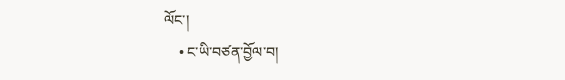ལོང་།
    • ང་ཡི་བཙན་བྱོལ་བ།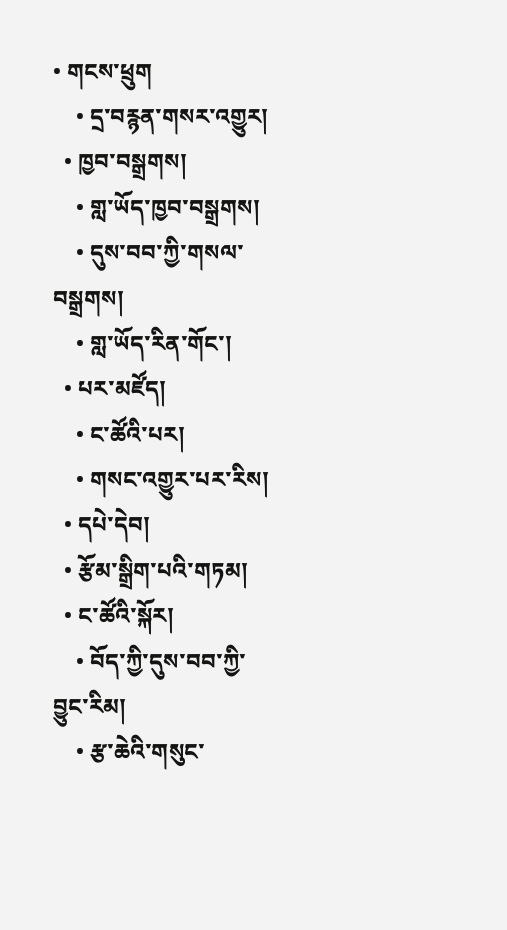• གངས་ཕྲུག
    • དྲ་བརྙན་གསར་འགྱུར།
  • ཁྱབ་བསྒྲགས།
    • གླ་ཡོད་ཁྱབ་བསྒྲགས།
    • དུས་བབ་ཀྱི་གསལ་བསྒྲགས།
    • གླ་ཡོད་རིན་གོང་།
  • པར་མཛོད།
    • ང་ཚོའི་པར།
    • གསང་འགྱུར་པར་རིས།
  • དཔེ་དེབ།
  • རྩོམ་སྒྲིག་པའི་གཏམ།
  • ང་ཚོའི་སྐོར།
    • བོད་ཀྱི་དུས་བབ་ཀྱི་བྱུང་རིམ།
    • རྩ་ཆེའི་གསུང་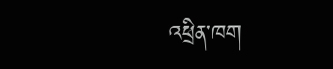འཕྲིན་ཁག